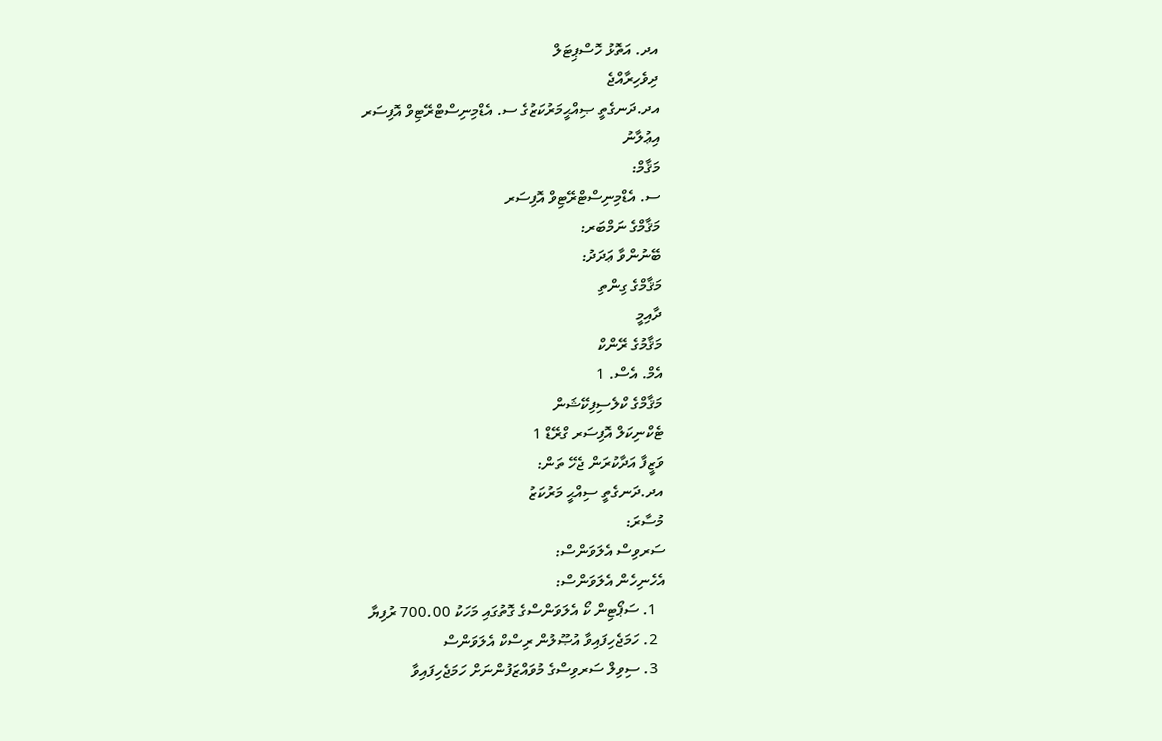އދ. އަތޮޅު ހޮސްޕިޓަލް
ދިވެހިރާއްޖެ
އދ.ދަނގެތީ ޞިއްޙީމަރުކަޒުގެ ސ. އެޑްމިނިސްޓްރޭޓިވް އޮފިސަރ
އިޢުލާނު
މަޤާމް:
ސ. އެޑްމިނިސްޓްރޭޓިވް އޮފިސަރ
މަޤާމްގެ ނަމްބަރ:
ބޭނުންވާ ޢަދަދު:
މަޤާމްގެ ގިންތި
ދާއިމީ
މަޤާމުގެ ރޭންކް
އެމް. އެސް. 1
މަޤާމްގެ ކްލެސިފިކޭޝަން
ޓެކްނިކަލް އޮފިސަރ ގްރޭޑް 1
ވަޒީފާ އަދާކުރަން ޖެހޭ ތަން:
އދ.ދަނގެތީ ސިއްޙީ މަރުކަޒު
މުސާރަ:
ސަރވިސް އެލަވަންސް:
އެހެނިހެން އެލަވަންސް:
  1. ސަޕޯޓިން ކޯ އެލަވަންސްގެ ގޮތުގައި މަހަކު 700.00 ރުފިޔާ
  2. ހަމަޖެހިފައިވާ އުޞޫލުން ރިސްކް އެލަވަންސް
  3. ސިވިލް ސަރވިސްގެ މުވައްޒަފުންނަށް ހަމަޖެހިފައިވާ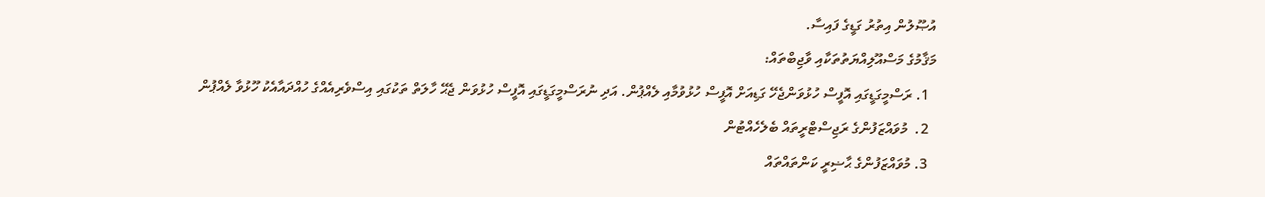އުޞޫލުން އިތުރު ގަޑީގެ ފައިސާ.
މަޤާމުގެ މަސްއޫލިއްޔަތުތަކާއި ވާޖިބްތައް:
  1. ރަސްމީގަޑީގައި އޮފީސް ހުޅުވަންޖެހޭ ގަޑިއަށް އޮފީސް ހުޅުވުމާއި ލެއްޕުން. އަދި ނުރަސްމީގަޑީގައި އޮފީސް ހުޅުވަން ޖެޙޭ ހާލަތް ތަކުގައި އިސްވެރިއެއްގެ ހުއްދައާއެކު ހޫޅުވާ ލެއްޕުން
  2.  މުވައްޒަފުންގެ ރަޖިސްޓްރީތައް ބެލެހެއްޓުން
  3. މުވައްޒަފުންގެ ޙާޟިރީ ކަންތައްތައް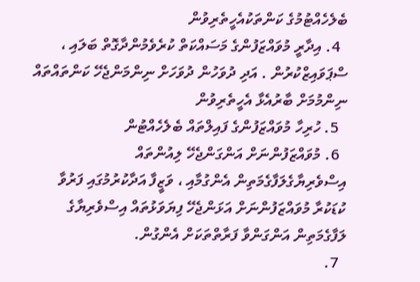ބެލެހެއްޓުމުގެ ކަންތަކުއެހީތެރިވުން
  4. އިދާރީ މުވައްޒަފުންގެ މަސައްކަތް ކުރެވެމުންދާގޮތް ބަލައި ، ސްޕަވައިޒްކުރުން . އަދި ދުވަހުން ދުވަހަށް ނިންމަންޖެހޭ ކަންތައްތައް ނިންމުމަށް ބާރުއެޅާ އެހީތެރިވުން
  5. ހުރިހާ މުވައްޒަފުންގެ ފައިލްތައް ބެލެހެއްޓުން
  6. މުވައްޒަފުންނަށް އަންގަންޖެހޭ ލިއުންތައް އިސްވެރިޔާގެލަފާގެމަތިން އެންގުމާއި ، ވަޒީފާ އަދާކުރުމުގައި ފަރުވާ ކުޑަކުރާ މުވައްޒަފުންނަށް އަޅަންޖެހޭ ފިޔަވަޅުތައް އިސްވެރިޔާގެ ލަފާގެމަތިން އަންގަންވާ ފަރާތްތަކަށް އެންގުން.
  7.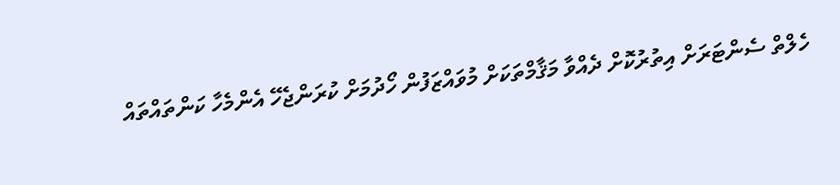ހެލްތް ސެންޓަރަށް އިތުރުކޮށް ދެއްވާ މަޤާމްތަކަށް މުވައްޒަފުން ހޯދުމަށް ކުރަންޖެހޭ އެންމެހާ ކަންތައްތައް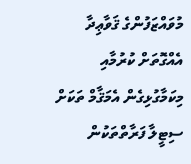މުވައްޒަފުންގެ ޤަވާޢިދާ އެއްގޮތަށް ކުރުމާއި މިކަމާގުޅިގެން އެމަޤާމް ތަކަށް ސިޓީލާ ފަރާތްތަކުން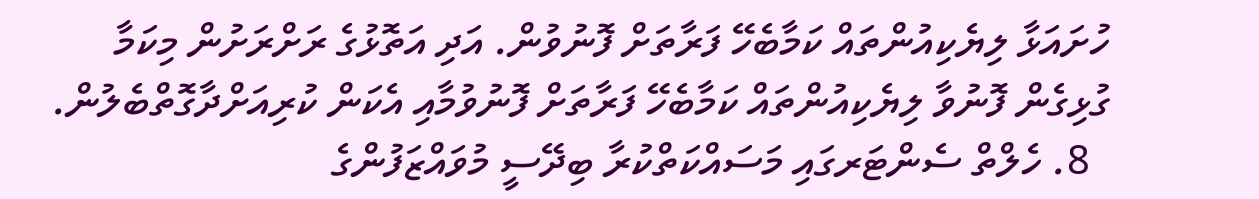ހުށައަޅާ ލިޔެކިއުންތައް ކަމާބެހޭ ފަރާތަށް ފޮނުވުން. އަދި އަތޮޅުގެ ރަށްރަށުން މިކަމާ ގުޅިގެން ފޮނުވާ ލިޔެކިއުންތައް ކަމާބެހޭ ފަރާތަށް ފޮނުވުމާއި އެކަން ކުރިއަށްދާގޮތްބެލުން.
  8. ހެލްތް ސެންޓަރގައި މަސައްކަތްކުރާ ބިދޭސީ މުވައްޒަފުންގެ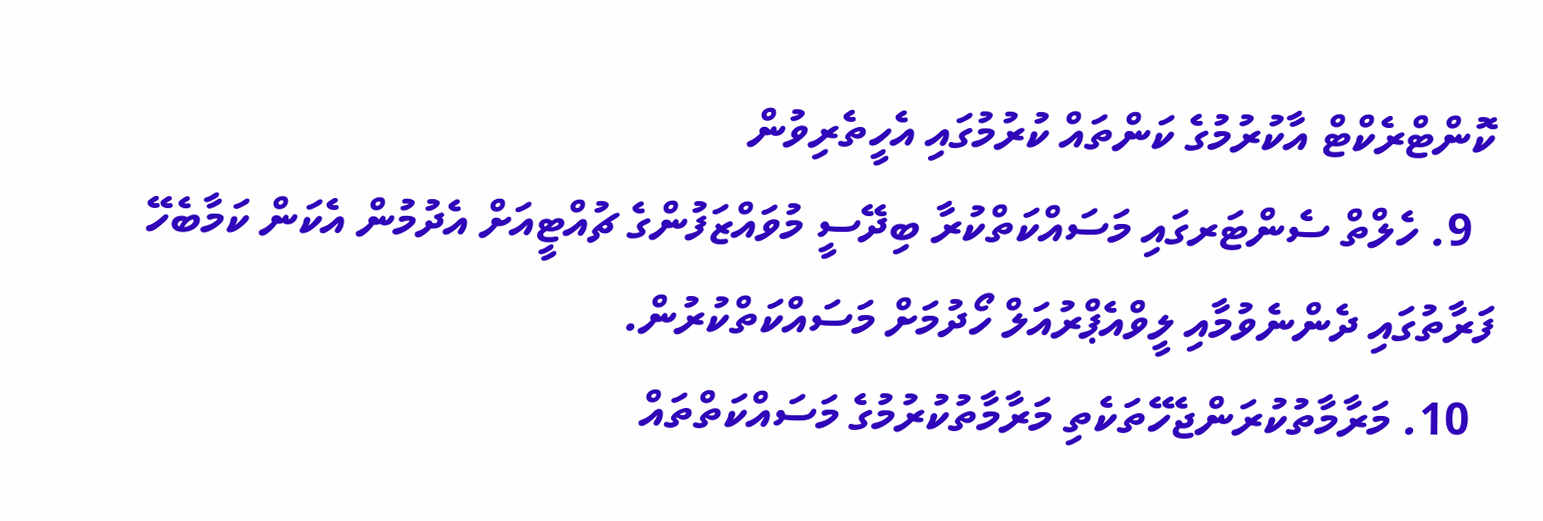ކޮންޓްރެކްޓް އާކުރުމުގެ ކަންތައް ކުރުމުގައި އެހީތެރިވުން
  9. ހެލްތް ސެންޓަރގައި މަސައްކަތްކުރާ ބިދޭސީ މުވައްޒަފުންގެ ޗުއްޓީއަށް އެދުމުން އެކަން ކަމާބެހޭ ފަރާތުގައި ދެންނެވުމާއި ލީވްއެޕްރުއަލް ހޯދުމަށް މަސައްކަތްކުރުން.
  10. މަރާމާތުކުރަންޖެހޭތަކެތި މަރާމާތުކުރުމުގެ މަސައްކަތްތައް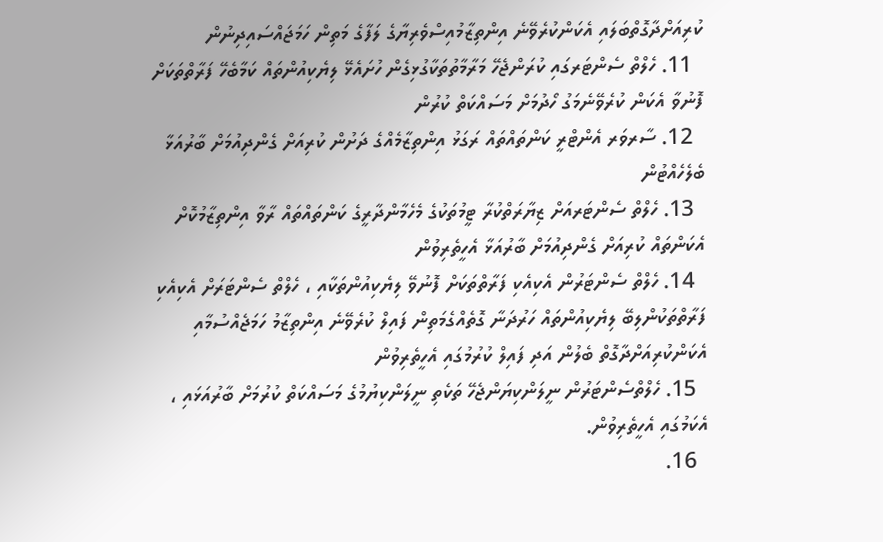ކުރިއަށްދާގޮތްބަލައި އެކަންކުރެވޭނެ އިންތިޒާމުއިސްވެރިޔާގެ ލަފާގެ މަތިން ހަމަޖައްސައިދިނުން
  11. ހެލްތް ސެންޓަރގައި ކުރަންޖެހޭ މަރާމާތުތަކާގުޅިގެން ހުށައެޅޭ ލިޔެކިއުންތައް ކަމާބެހޭ ފަރާތްތަކަށް ފޮނުވާ އެކަން ކުރެވޭނެމަގު ހޯދުމަށް މަސައްކަތް ކުރުން
  12. ސާރވަރ އެންޓްރީ ކަންތައްތައް ރަގަޅު އިންތިޒާމެއްގެ ދަށުން ކުރިއަށް ގެންދިއުމަށް ބާރުއަޅާ ބެލެހެއްޓުން
  13. ހެލްތް ސެންޓަރއަށް ޒިޔާރަތްކުރާ ޓީމުތަކުގެ މެހެމާންދާރީގެ ކަންތައްތައް ރާވާ އިންތިޒާމުކޮށް އެކަންތައް ކުރިއަށް ގެންދިއުމަށް ބާރުއަޅާ އެހީތެރިވުން
  14. ހެލްތް ސެންޓަރުން އެކިއެކި ފަރާތްތަކަށް ފޮނުވޭ ލިޔެކިއުންތަކާއި ، ހެލްތް ސެންޓަރަށް އެކިއެކި ފަރާތްތަކުންލިބޭ ލިޔެކިއުންތައް ހަރުދަނާ ގޮތެއްގެމަތިން ފައިލް ކުރެވޭނެ އިންތިޒާމު ހަމަޖެއްސުމާއި އެކަންކުރިއަށްދާގޮތް ބެލުން އަދި ފައިލް ކުރުމުގައި އެހީތެރިވުން
  15. ހެލްތްސެންޓަރުން ނީލަންކިޔަންޖެހޭ ތަކެތި ނީލަންކިޔުމުގެ މަސައްކަތް ކުރުމަށް ބާރުއަޅައި ، އެކަމުގައި އެހީތެރިވުން.
  16.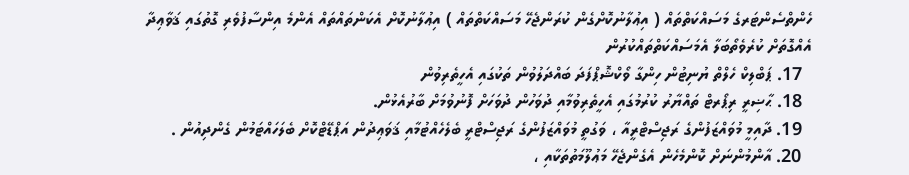ހެންތްސެންޓަރގެ މަސައްކަތްތައް ( އިޢުލާނުކޮށްގެން ކުރަންޖެހޭ މަސައްކަތްތައް ) އިޢުލާނުކޮށް އެކަންތައްތައް އެންމެ އިންސާފުވެރި ގޮތުގައި ޤަވާޢިދާ އެއްގޮތަށް ކުރެވެތޯބަލާ އެމަސައްކަތްތައްކުރުން
  17. ޕަބްލިކް ހެލްތް ޔުނިޓުން ހިންގާ ވޯކްޝޮޕްފަދަ ބައްދަލުވުން ތަކުގައި އެހީތެރިވުން
  18. ޙާޟިރީ ރިޕޯރޓް ތައްޔާރު ކުރުމުގައި އެހީތެރިވުމާއި ދުވަހުން ދުވަހަށް ފޮނުވުމަށް ބާރުއެޅުން.
  19. ދާއިމީ މުވައްޒަފުންގެ ރަޖިސްޓްރީއާ ، ވަގުތީ މުވައްޒަފުންގެ ރަޖިސްޓްރީ ބެލެހެއްޓުމާއި ޤަވަޢިދުން އަޕްޑޭޓްކޮށް ބެލަހައްޓަމުން ގެންދިއުން .
  20. އާންމުންނަށް ކޮންމެހެން އެގެންޖެހޭ މަޢުލޫމަތުތަކާއި ،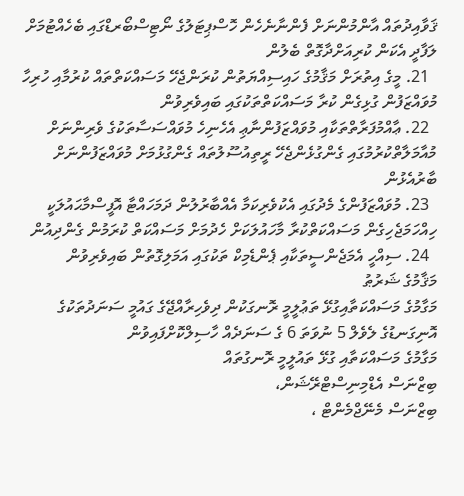ޤަވާއިދުތައް އާންމުންނަށް ފެންނާނެހެން ހޮސްޕިޓަލުގެ ނޯޓިސްބޯރޑްގައި ބެހެއްޓުމަށް ލަފާދީ އެކަން ކުރިއަށްދާގޮތް ބެލުން
  21. މީގެ އިތުރަށް މަޤާމުގެ ހައިސިއްޔަތުން ކުރަންޖެހޭ މަސައްކަތްތައް ކުރުމާއި ހުރިހާ މުވައްޒަފުން ގުޅިގެން ކުރާ މަސައްކަތްތަކުގައި ބައިވެރިވުން
  22. ޢާއްމުފަރާތްތަކާއި މުވައްޒަފުންނާޢި އެހެނިހެ މުވައްސަސާތަކުގެ ވެރިންނަށް މުއާމަލާތްކުރުމުގައި ގެންގުޅެންޖެހޭ ރީތިއުސޫލުތައް ގެންގުޅުމަށް މުވައްޒަފުންނަށް ބާރުއެޅުން
  23. މުވައްޒަފުންގެ މެދުގައި އެކުވެރިކަމާ އެއްބާރުލުން ދަމަހައްޓާ އޮފީސްމާޙައުލަކީ ހިއްހަމަޖެހިގެން މަސައްކަތްކުރާ މާހައުލަކަށް ހެދުމަށް މަސައްކަތް ކުރަމުން ގެންދިއުން
  24. ސިއްހީ އެމަޖެންސީތަކާއި ޕެންޑެމިކް ތަކުގައި އަމަލިގޮތުން ބައިވެރިވުން
މަޤާމުގެ ޝަރުޠު
މަގާމުގެ މަސައްކަތާއިގުޅޭ ތަޢުލީމީ ރޮނގަކުން ދިވެހިރާއްޖޭގެ ގައުމީ ސަނަދުތަކުގެ އޮނިގަނޑުގެ ލެވެލް 5 ނުވަތަ 6 ގެ ސަނަދެއް ހާސިލްކޮށްފައިވުން
މަގާމުގެ މަސައްކަތާއި ގުޅޭ ތައުލީމީ ރޮނގުތައް
ބިޒްނަސް އެޑްމިނިސްޓްރޭޝަން،
ބިޒްނަސް މެނޭޖްމެންޓް ،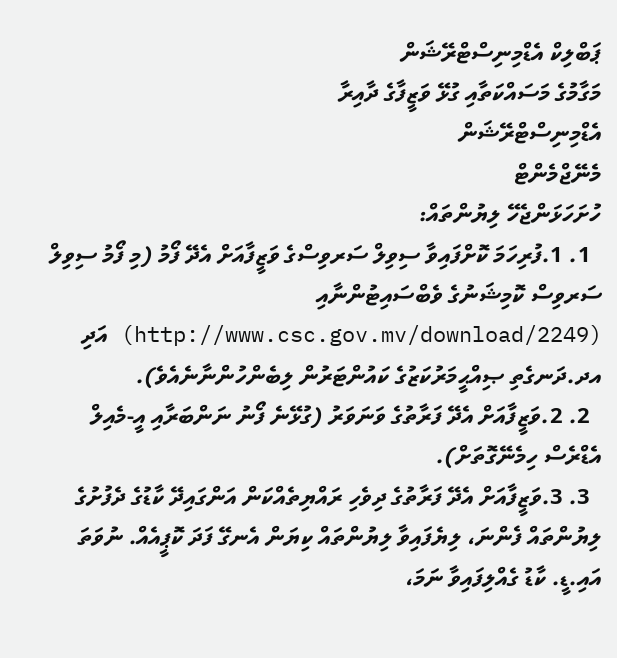ޕަބްލިކް އެޑްމިނިސްޓްރޭޝަން
މަގާމުގެ މަސައްކަތާއި ގުޅޭ ވަޒީފާގެ ދާއިރާ
އެޑްމިނިސްޓްރޭޝަން
މެނޭޖްމެންޓް
ހުށަހަޅަންޖެހޭ ލިޔުންތައް:
  1. 1.ފުރިހަމަ ކޮށްފައިވާ ސިވިލް ސަރވިސްގެ ވަޒީފާއަށް އެދޭ ފޯމު (މި ފޯމު ސިވިލް ސަރވިސް ކޮމިޝަނުގެ ވެބްސައިޓުންނާއި (http://www.csc.gov.mv/download/2249) އަދި އދ.ދަނގެތި ޞިއްޙީމަރުކަޒުގެ ކައުންޓަރުން ލިބެންހުންނާނެއެވެ).
  2. 2.ވަޒީފާއަށް އެދޭ ފަރާތުގެ ވަނަވަރު (ގުޅޭނެ ފޯނު ނަންބަރާއި އީ-މެއިލް އެޑްރެސް ހިމެނޭގޮތަށް).
  3. 3.ވަޒީފާއަށް އެދޭ ފަރާތުގެ ދިވެހި ރައްޔިތެއްކަން އަންގައިދޭ ކާޑުގެ ދެފުށުގެ ލިޔުންތައް ފެންނަ، ލިޔެފައިވާ ލިޔުންތައް ކިޔަން އެނގޭ ފަދަ ކޮޕީއެއް. ނުވަތަ އައި.ޑީ. ކާޑު ގެއްލިފައިވާ ނަމަ،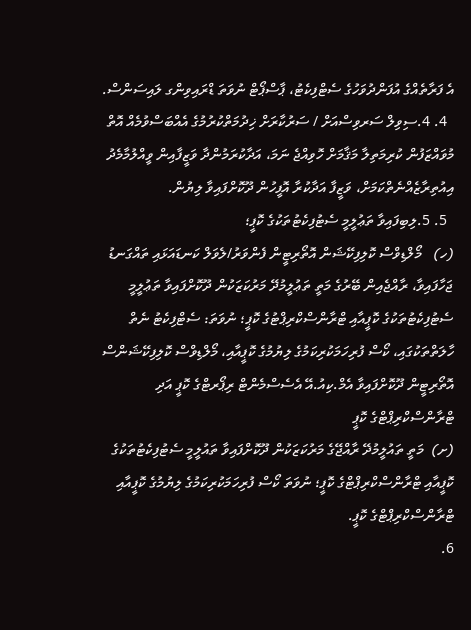އެ ފަރާތެއްގެ އުފަންދުވަހުގެ ސެޓްފިކެޓު، ޕާސްޕޯޓް ނުވަތަ ޑްރައިވިންގ ލައިސަންސް.
  4. 4.ސިވިލް ސަރވިސްއަށް / ސަރުކާރަށް ޚިދުމަތްކުރުމުގެ އެއްބަސްވުމެއް އޮތް މުވައްޒަފުން ކުރިމަތިލާ މަޤާމަށް ހޮވިއްޖެ ނަމަ، އަދާކުރަމުންދާ ވަޒީފާއިން ވީއްލުމާމެދު އިއުތިރާޒެއްނެތްކަމަށް، ވަޒީފާ އަދާކުރާ އޮފީހުން ދޫކޮށްފައިވާ ލިޔުން.
  5. 5.ލިބިފައިވާ ތަޢުލީމީ ސެޓުފިކެޓުތަކުގެ ކޮޕީ؛
(ހ)   މޯލްޑިވްސް ކޮލިފިކޭޝަން އޮތޯރިޓީން ފެންވަރު/ލެވަލް ކަނޑައަޅައި ތައްގަނޑު ޖަހާފައިވާ، ރާއްޖެއިން ބޭރުގެ މަތީ ތަޢުލީމުދޭ މަރުކަޒަކުން ދޫކޮށްފައިވާ ތަޢުލީމީ ސެޓުފިކެޓުތަކުގެ ކޮޕީއާއި ޓްރާންސްކްރިޕްޓުގެ ކޮޕީ؛ ނުވަތަ: ސެޓްފިކެޓު ނެތް ހާލަތްތަކުގައި، ކޯސް ފުރިހަމަކުރިކަމުގެ ލިޔުމުގެ ކޮޕީއާއި، މޯލްޑިވްސް ކޮލިފިކޭޝަންސް އޮތޯރިޓީން ދޫކޮށްފައިވާ އެމް.ކިއު.އޭ އެސެސްމެންޓް ރިޕޯރޓްގެ ކޮޕީ އަދި ޓްރާންސްކްރިޕްޓްގެ ކޮޕީ
(ށ)  މަތީ ތައުލީމުދޭ ރާއްޖޭގެ މަރުކަޒަކުން ދޫކޮށްފައިވާ ތައުލީމީ ސެޓުފިކެޓުތަކުގެ ކޮޕީއާއި ޓްރާންސްކްރިޕްޓްގެ ކޮޕީ؛ ނުވަތަ ކޯސް ފުރިހަމަކުރިކަމުގެ ލިޔުމުގެ ކޮޕީއާއި ޓްރާންސްކްރިޕްޓްގެ ކޮޕީ.
6.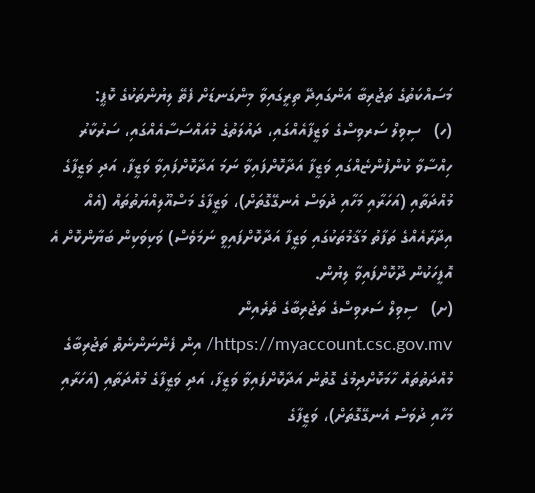މަސައްކަތުގެ ތަޖުރިބާ އަންގައިދޭ ތިރީގައިވާ މިންގަނޑަށް ފެތޭ ލިޔުންތަކުގެ ކޮޕީ:
(ހ)   ސިވިލް ސަރވިސްގެ ވަޒީފާއެއްގައި، ދައުލަތުގެ މުއައްސަސާއެއްގައި، ސަރުކާރު ހިއްސާވާ ކުންފުންޏެއްގައި ވަޒީފާ އަދާކޮށްފައިވާ ނަމަ އަދާކޮށްފައިވާ ވަޒީފާ، އަދި ވަޒީފާގެ މުއްދަތާއި (އަހަރާއި މަހާއި ދުވަސް އެނގޭގޮތަށް)، ވަޒީފާގެ މަސްއޫލިއްޔަތުތައް (އެއް އިދާރާއެއްގެ ތަފާތު މަޤާމުތަކުގައި ވަޒީފާ އަދާކޮށްފައިވީ ނަމަވެސް) ވަކިވަކިން ބަޔާންކޮށް އެ އޮފީހަކުން ދޫކޮށްފައިވާ ލިޔުން.
(ށ)   ސިވިލް ސަރވިސްގެ ތަޖުރިބާގެ ތެރެއިން https://myaccount.csc.gov.mv/ އިން ފެންނަންނެތް ތަޖުރިބާގެ މުއްދަތުތައް ހާމަކޮށްދިމުގެ ގޮތުން އަދާކޮށްފައިވާ ވަޒީފާ، އަދި ވަޒީފާގެ މުއްދަތާއި (އަހަރާއި މަހާއި ދުވަސް އެނގޭގޮތަށް)، ވަޒީފާގެ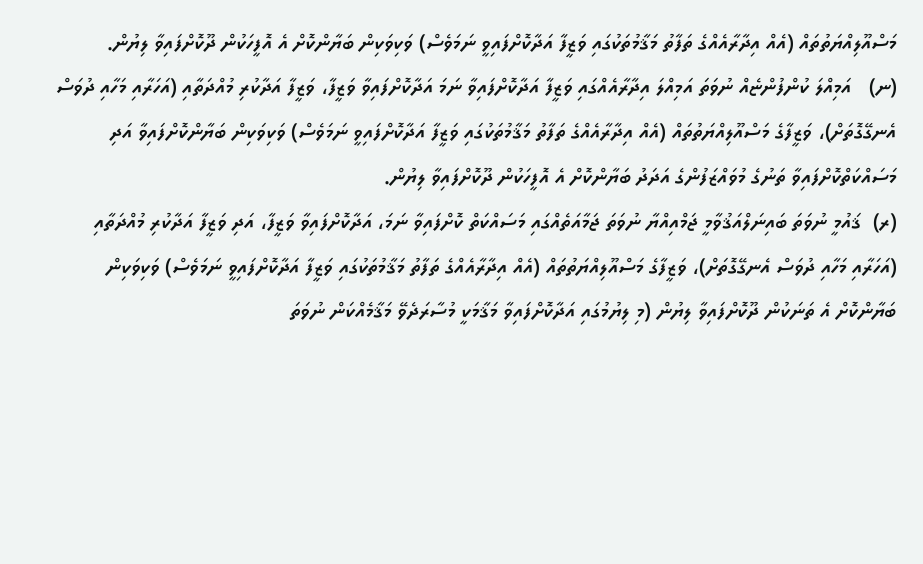މަސްއޫލިއްޔަތުތައް (އެއް އިދާރާއެއްގެ ތަފާތު މަޤާމުތަކުގައި ވަޒީފާ އަދާކޮށްފައިވީ ނަމަވެސް) ވަކިވަކިން ބަޔާންކޮށް އެ އޮފީހަކުން ދޫކޮށްފައިވާ ލިޔުން.
(ނ)   އަމިއްލަ ކުންފުންޏެއް ނުވަތަ އަމިއްލަ އިދާރާއެއްގައި ވަޒީފާ އަދާކޮށްފައިވާ ނަމަ އަދާކޮށްފައިވާ ވަޒީފާ، ވަޒީފާ އަދާކުރި މުއްދަތާއި (އަހަރާއި މަހާއި ދުވަސް އެނގޭގޮތަށް)، ވަޒީފާގެ މަސްއޫލިއްޔަތުތައް (އެއް އިދާރާއެއްގެ ތަފާތު މަޤާމުތަކުގައި ވަޒީފާ އަދާކޮށްފައިވީ ނަމަވެސް) ވަކިވަކިން ބަޔާންކޮށްފައިވާ އަދި މަސައްކަތްކޮށްފައިވާ ތަނުގެ މުވައްޒަފުންގެ އަދަދު ބަޔާންކޮށް އެ އޮފީހަކުން ދޫކޮށްފައިވާ ލިޔުން.
(ރ)  ޤައުމީ ނުވަތަ ބައިނަލްއަޤުވާމީ ޖަމްއިއްޔާ ނުވަތަ ޖަމާއަތެއްގައި މަސައްކަތް ކޮށްފައިވާ ނަމަ، އަދާކޮށްފައިވާ ވަޒީފާ، އަދި ވަޒީފާ އަދާކުރި މުއްދަތާއި (އަހަރާއި މަހާއި ދުވަސް އެނގޭގޮތަށް)، ވަޒީފާގެ މަސްއޫލިއްޔަތުތައް (އެއް އިދާރާއެއްގެ ތަފާތު މަޤާމުތަކުގައި ވަޒީފާ އަދާކޮށްފައިވީ ނަމަވެސް) ވަކިވަކިން ބަޔާންކޮށް އެ ތަނަކުން ދޫކޮށްފައިވާ ލިޔުން (މި ލިޔުމުގައި އަދާކޮށްފައިވާ މަޤާމަކީ މުސާރަދެވޭ މަޤާމެއްކަން ނުވަތަ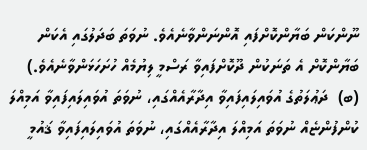ނޫންކަން ބަޔާންކޮށްފައި އޮންނަންވާނެއެވެ. ނުވަތަ ބަދަލުގައި އެކަން ބަޔާންކޮށް އެ ތަނަކުން ދޫކޮށްފައިވާ ރަސްމީ ލިޔުމެއް ހުށަހަޅަންވާނެއެވެ.)
(ބ)  ދަޢުލަތުގެ އުވައިލައިފައިވާ އިދާރާއެއްގައި، ނުވަތަ އުވައިލައިފައިވާ އަމިއްލަ ކުންފުންޏެއް ނުވަތަ އަމިއްލަ އިދާރާއެއްގައި، ނުވަތަ އުވައިލައިފައިވާ ޤައުމީ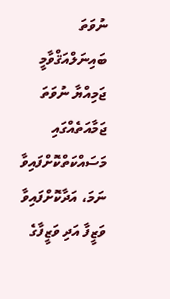ނުވަތަ ބައިނަލްއަޤްވާމީ ޖަމިއްޔާ ނުވަތަ ޖަމާއަތެއްގައި މަސައްކަތްކޮށްފައިވާ ނަމަ، އަދާކޮށްފައިވާ ވަޒީފާ އަދި ވަޒީފާގެ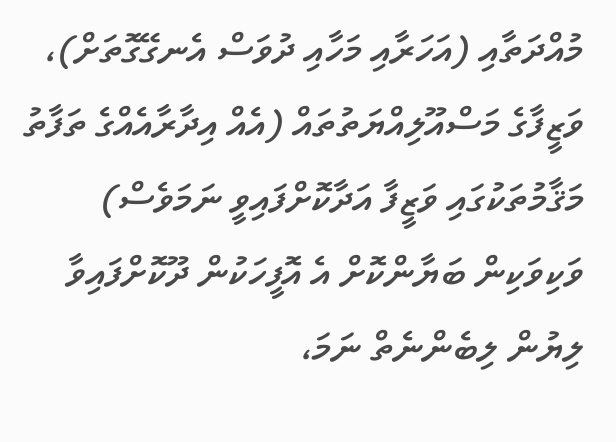މުއްދަތާއި (އަހަރާއި މަހާއި ދުވަސް އެނގޭގޮތަށް)، ވަޒީފާގެ މަސްއޫލިއްޔަތުތައް (އެއް އިދާރާއެއްގެ ތަފާތު މަޤާމުތަކުގައި ވަޒީފާ އަދާކޮށްފައިވީ ނަމަވެސް) ވަކިވަކިން ބަޔާންކޮށް އެ އޮފީހަކުން ދޫކޮށްފައިވާ ލިޔުން ލިބެންނެތް ނަމަ،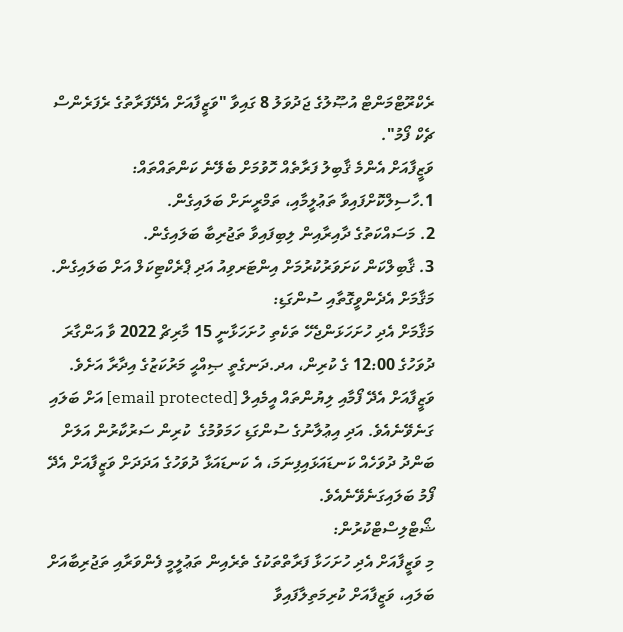ރެކްރޫޓްމަންޓް އުޞޫލުގެ ޖަދުވަލު 8 ގައިވާ "ވަޒީފާއަށް އެދޭފަރާތުގެ ރެފަރެންސް ޗެކް ފޯމު".
ވަޒީފާއަށް އެންމެ ޤާބިލު ފަރާތެއް ހޮވުމަށް ބެލޭނެ ކަންތައްތައް:
1.ހާސިލްކޮށްފައިވާ ތަޢުލީމާއި، ތަމްރީނަށް ބަލައިގެން.
2. މަސައްކަތުގެ ދާއިރާއިން ލިބިފައިވާ ތަޖުރިބާ ބަލައިގެން.
3. ޤާބިލްކަން ކަށަވަރުކުރުމަށް އިންޓަރވިއު އަދި ޕްރެކްޓިކަލް އަށް ބަލައިގެން.
މަޤާމަށް އެދެންވީގޮތާއި ސުންގަޑި:
މަޤާމަށް އެދި ހުށަހަޅަންޖެހޭ ތަކެތި ހުށަހަޅާނީ 15 މާރިޗް 2022 ވާ އަންގާރަ ދުވަހުގެ 12:00 ގެ ކުރިން، އދ.ދަނގެތީ ޞިއްޙީ މަރުކަޒުގެ އިދާރާ އަށެވެ. ވަޒީފާއަށް އެދޭ ފޯމާއި ލިޔުންތައް އީމެއިލް [email protected] އަށް ބަލައި ގަނެވޭނެއެވެ. އަދި އިޢުލާނުގެ ސުންގަޑި ހަމަވުމުގެ  ކުރިން ސަރުކާރުން އަލަށް ބަންދު ދުވަހެއް ކަނޑައަޅައިފިނަމަ، އެ ކަނޑައަޅާ ދުވަހުގެ އަދަދަށް ވަޒީފާއަށް އެދޭ ފޯމު ބަލައިގަނެވޭނެއެވެ.
ޝޯޓްލިސްޓްކުރުން:
މި ވަޒީފާއަށް އެދި ހުށަހަޅާ ފަރާތްތަކުގެ ތެރެއިން ތަޢުލީމީ ފެންވަރާއި ތަޖުރިބާއަށް ބަލައި، ވަޒީފާއަށް ކުރިމަތިލާފައިވާ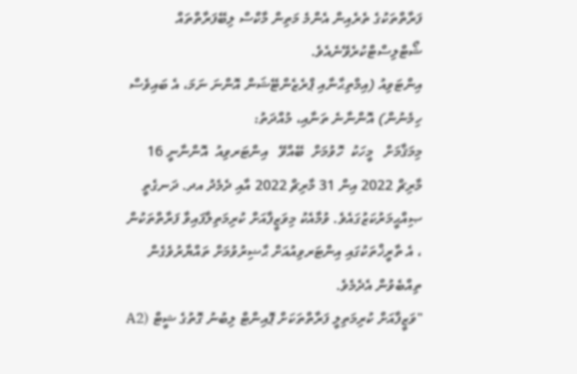ފަރާތްތަކުގެ ތެރެއިން އެންމެ މަތިން މާކްސް ލިބޭފަރާތްތައް ޝޯޓްލިސްޓްކުރެވޭނެއެވެ.
އިންޓަވިއު (އިމްތިޙާނާއި ޕްރެޒެންޓޭޝަން އޮންނަ ނަމަ، އެ ބައިވެސް ހިމެނުން) އޮންނާނެ ތަނާއި، މުއްދަތު:
މިމަޤާމަށް   މީހަކު  ހޮވުމަށް  ބޭއްވޭ   އިންޓަރވިއު  އޮންނާނީ 16 މާރިޗް 2022 އިން 31 މާރިޗް 2022 އާއި ދެމެދު އދ. ދަނގެތީ ޞިއްޙީމަރުކަޒުގައެވެ. ވުމާއެކު މިވަޒީފާއަށް ކުރިމަތިލާފައިވާ ފަރާތްތަކުން ، އެ ތާރީޚްތަކުގައި އިންޓަރވިއުއަށް ޙާޟިރުވުމަށް ތައްޔާރުވެގެން ތިއްބެވުން އެދެމެވެ.
"ވަޒީފާއަށް ކުރިމަތިލީ ފަރާތްތަކަށް ޕޮއިންޓް ލިބުނު ގޮތުގެ ޝީޓް (A2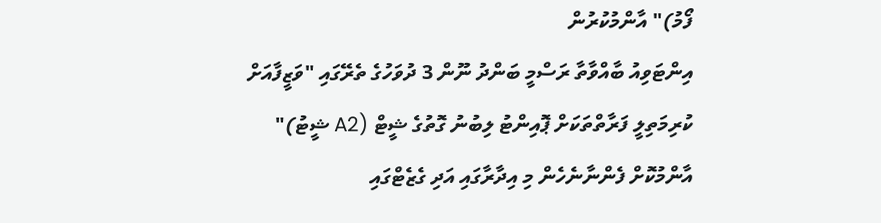ފޯމު)" އާންމުކުރުން
އިންޓަވިއު ބާއްވާތާ ރަސްމީ ބަންދު ނޫން 3 ދުވަހުގެ ތެރޭގައި "ވަޒީފާއަށް ކުރިމަތިލީ ފަރާތްތަކަށް ޕޮއިންޓު ލިބުނު ގޮތުގެ ޝީޓް (A2 ޝީޓު)" އާންމުކޮށް ފެންނާނެހެން މި އިދާރާގައި އަދި ގެޒެޓްގައި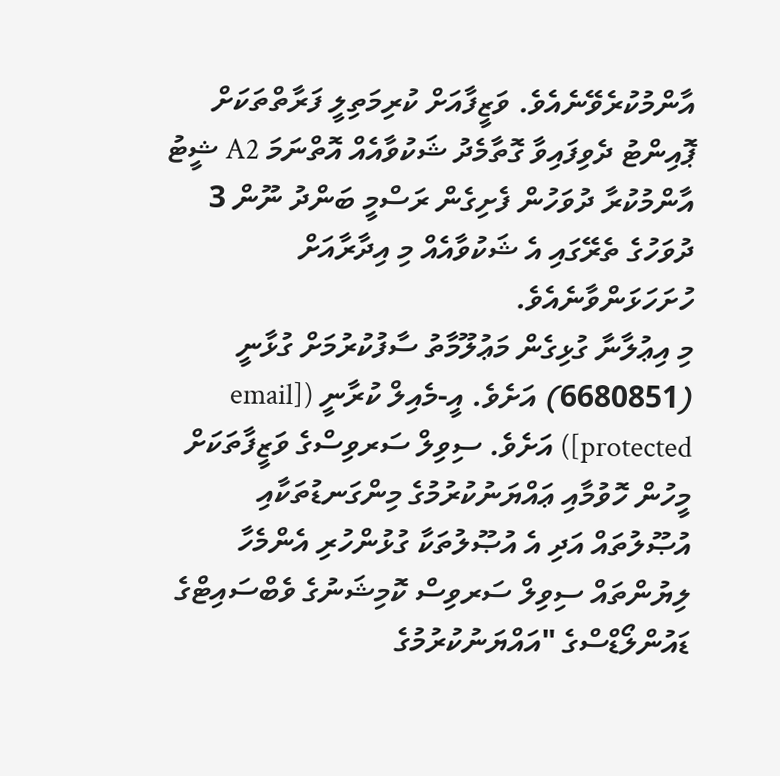އާންމުކުރެވޭނެއެވެ. ވަޒީފާއަށް ކުރިމަތިލީ ފަރާތްތަކަށް ޕޮއިންޓު ދެވިފައިވާ ގޮތާމެދު ޝަކުވާއެއް އޮތްނަމަ A2 ޝީޓު އާންމުކުރާ ދުވަހުން ފެށިގެން ރަސްމީ ބަންދު ނޫން 3 ދުވަހުގެ ތެރޭގައި އެ ޝަކުވާއެއް މި އިދާރާއަށް ހުށަހަޅަންވާނެއެވެ.
މި އިޢުލާނާ ގުޅިގެން މަޢުލޫމާތު ސާފުކުރުމަށް ގުޅާނީ (6680851) އަށެވެ. އީ-މެއިލް ކުރާނީ ([email protected]) އަށެވެ. ސިވިލް ސަރވިސްގެ ވަޒީފާތަކަށް މީހުން ހޮވުމާއި ޢައްޔަނުކުރުމުގެ މިންގަނޑުތަކާއި އުޞޫލުތައް އަދި އެ އުޞޫލުތަކާ ގުޅުންހުރި އެންމެހާ ލިޔުންތައް ސިވިލް ސަރވިސް ކޮމިޝަނުގެ ވެބްސައިޓްގެ ޑައުންލޯޑްސްގެ "އައްޔަނުކުރުމުގެ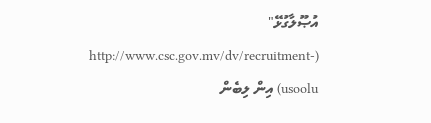އުޞޫލާގުޅޭ" (http://www.csc.gov.mv/dv/recruitment-usoolu) އިން ލިބެން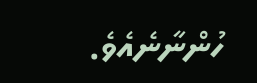ހުންނާނެއެވެ.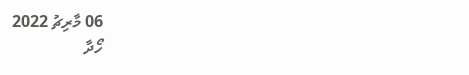06 މާރިޗު 2022
ހޯދާ